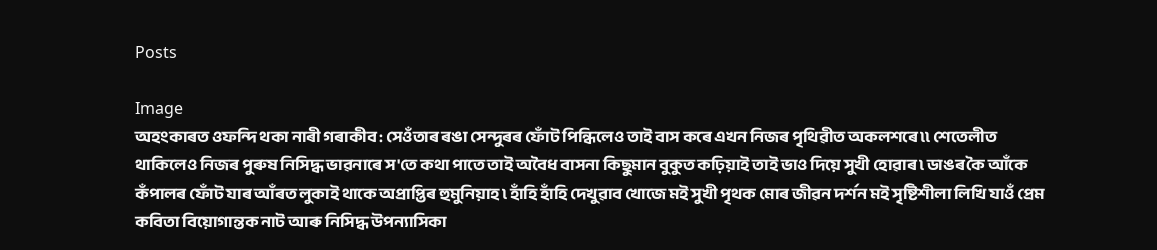Posts

Image
অহংকাৰত ওফন্দি থকা নাৰী গৰাকীব : সেওঁতাৰ ৰঙা সেন্দুৰৰ ফোঁট পিন্ধিলেও তাই বাস কৰে এখন নিজৰ পৃথিৱীত অকলশৰে ৷৷ শেতেলীত থাকিলেও নিজৰ পুৰুষ নিসিদ্ধ ভাৱনাৰে স'তে কথা পাতে তাই অবৈধ বাসনা কিছুমান বুকুত কঢ়িয়াই তাই ভাও দিয়ে সুখী হোৱাৰ ৷ ডাঙৰ কৈ আঁকে কঁপালৰ ফোঁট যাৰ আঁৰত লুকাই থাকে অপ্ৰাপ্তিৰ হুমুনিয়াহ ৷ হাঁহি হাঁহি দেখুৱাব খোজে মই সুখী পৃথক মোৰ জীৱন দৰ্শন মই সৃষ্টিশীলা লিখি যাওঁ প্ৰেম কবিতা বিয়োগান্তক নাট আৰু নিসিদ্ধ উপন্যাসিকা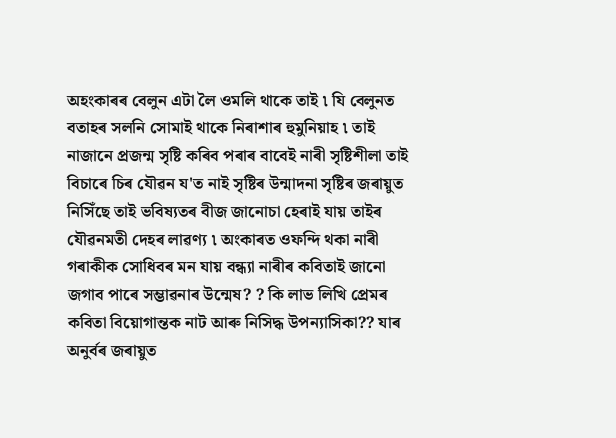অহংকাৰৰ বেলুন এটা লৈ ওমলি থাকে তাই ৷ যি বেলুনত বতাহৰ সলনি সোমাই থাকে নিৰাশাৰ হুমুনিয়াহ ৷ তাই নাজানে প্ৰজন্ম সৃষ্টি কৰিব পৰাৰ বাবেই নাৰী সৃষ্টিশীলা তাই বিচাৰে চিৰ যৌৱন য'ত নাই সৃষ্টিৰ উন্মাদনা সৃষ্টিৰ জৰায়ুত নিসিঁছে তাই ভবিষ্যতৰ বীজ জানোচা হেৰাই যায় তাইৰ যৌৱনমতী দেহৰ লাৱণ্য ৷ অংকাৰত ওফন্দি থকা নাৰী গৰাকীক সোধিবৰ মন যায় বন্ধ্যা নাৰীৰ কবিতাই জানো জগাব পাৰে সম্ভাৱনাৰ উন্মেষ? ? কি লাভ লিখি প্ৰেমৰ কবিতা বিয়োগান্তক নাট আৰু নিসিদ্ধ উপন্যাসিকা?? যাৰ অনুৰ্বৰ জৰায়ুত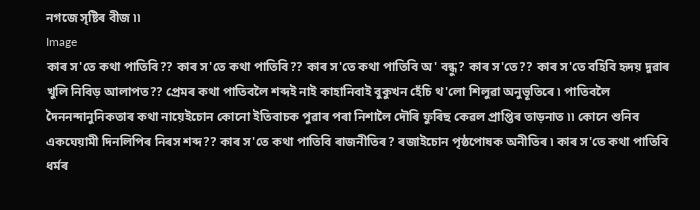নগজে সৃষ্টিৰ বীজ ৷৷
Image
কাৰ স'তে কথা পাতিবি?? কাৰ স'তে কথা পাতিবি?? কাৰ স'তে কথা পাতিবি অ' বন্ধু? কাৰ স'তে?? কাৰ স'তে বহিবি হৃদয় দুৱাৰ খুলি নিবিড় আলাপত?? প্ৰেমৰ কথা পাতিবলৈ শব্দই নাই কাহানিবাই বুকুখন হেঁচি থ'লো শিলুৱা অনুভূতিৰে ৷ পাতিবলৈ দৈননন্দানুনিকতাৰ কথা নায়েইচোন কোনো ইতিবাচক পুৱাৰ পৰা নিশালৈ দৌৰি ফুৰিছ কেৱল প্ৰাপ্তিৰ তাড়নাত ৷৷ কোনে শুনিব একঘেয়ামী দিনলিপিৰ নিৰস শব্দ?? কাৰ স'তে কথা পাতিবি ৰাজনীতিৰ? ৰজাইচোন পৃষ্ঠপোষক অনীতিৰ ৷ কাৰ স'তে কথা পাতিবি ধৰ্মৰ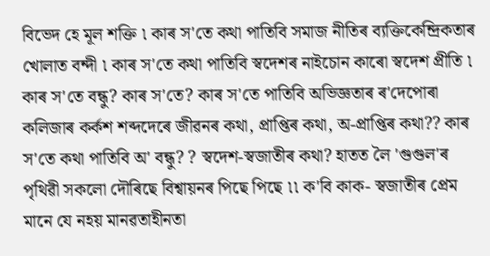বিভেদ হে মূল শক্তি ৷ কাৰ স'তে কথা পাতিবি সমাজ নীতিৰ ব্যক্তিকেন্দ্ৰিকতাৰ খোলাত বন্দী ৷ কাৰ স'তে কথা পাতিবি স্বদেশৰ নাইচোন কাৰো স্বদেশ প্ৰীতি ৷ কাৰ স'তে বন্ধু? কাৰ স'তে? কাৰ স'তে পাতিবি অভিজ্ঞতাৰ ৰ'দেপোৰা কলিজাৰ কৰ্কশ শব্দদেৰে জীৱনৰ কথা, প্ৰাপ্তিৰ কথা, অ-প্ৰাপ্তিৰ কথা?? কাৰ স'তে কথা পাতিবি অ' বন্ধু? ? স্বদেশ-স্বজাতীৰ কথা? হাতত লৈ 'গুগুল'ৰ পৃথিৱী সকলো দৌৰিছে বিশ্বায়নৰ পিছে পিছে ৷৷ ক'বি কাক- স্বজাতীৰ প্ৰেম মানে যে নহয় মানৱতাহীনতা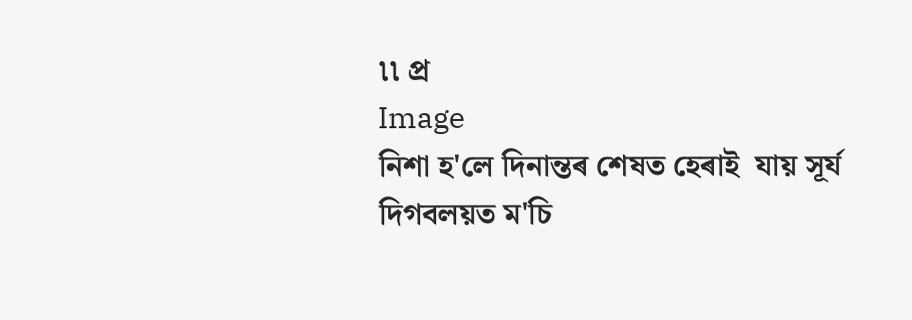৷৷ প্ৰ
Image
নিশা হ'লে দিনান্তৰ শেষত হেৰাই  যায় সূৰ্য দিগবলয়ত ম'চি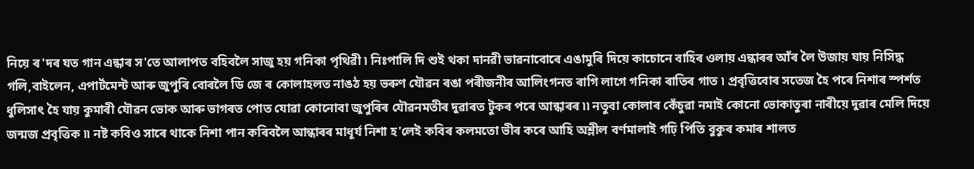নিয়ে ৰ'দৰ যত গান এন্ধাৰ স'তে আলাপত বহিবলৈ সাজু হয় গনিকা পৃথিৱী ৷ নিঃপালি দি শুই থকা দানৱী ভাৱনাবোৰে এঙামুৰি দিয়ে কাচোনে বাহিৰ ওলায় এন্ধাৰৰ আঁৰ লৈ উজায় যায় নিসিদ্ধ গলি,বাইলেন, এপাৰ্টমেন্ট আৰু জুপুৰি বোৰলৈ ডি জে ৰ কোলাহলত নাঙঠ হয় ভৰুণ যৌৱন ৰঙা পৰীজনীৰ আলিংগনত ৰাগি লাগে গনিকা ৰাতিৰ গাত ৷ প্ৰবৃত্তিবোৰ সতেজ হৈ পৰে নিশাৰ স্পৰ্শত ধুলিসাৎ হৈ যায় কুমাৰী যৌৱন ভোক আৰু ভাগৰত পোত যোৱা কোনোবা জুপুৰিৰ যৌৱনমতীৰ দুৱাৰত টুকৰ পৰে আন্ধাৰৰ ৷৷ নতুবা কোলাৰ কেঁচুৱা নমাই কোনো ভোকাতুৰা নাৰীয়ে দুৱাৰ মেলি দিয়ে জন্মজ প্ৰবৃত্তিক ৷৷ নষ্ট কবিও সাৰে থাকে নিশা পান কৰিবলৈ আন্ধাৰৰ মাধূৰ্য নিশা হ'লেই কবিৰ কলমতো ভীৰ কৰে আহি অশ্লীল বৰ্ণমালাই গঢ়ি পিতি বুকুৰ কমাৰ শালত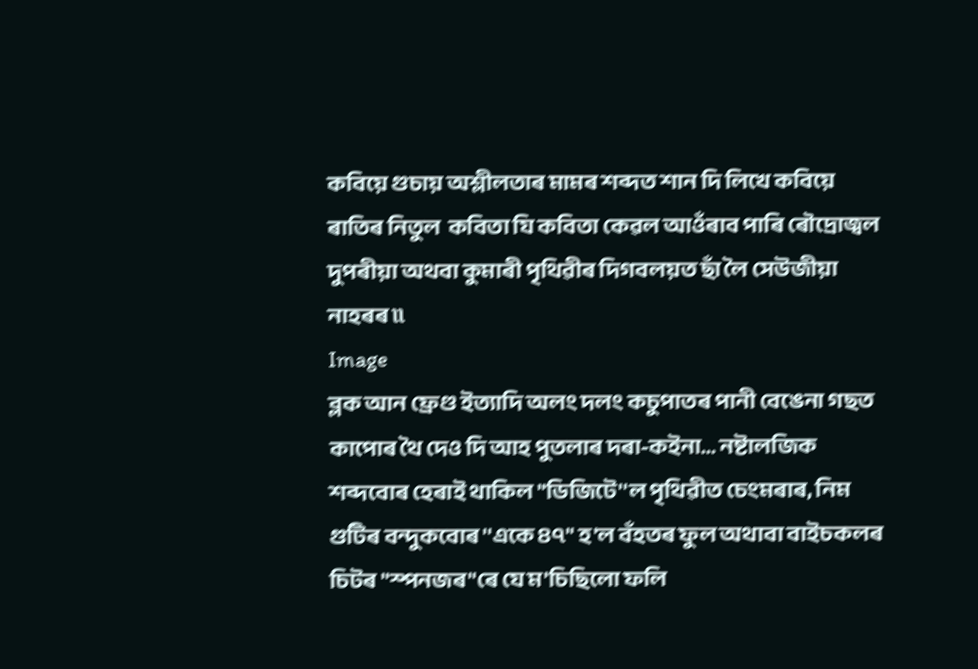কবিয়ে গুচায় অশ্লীলতাৰ মামৰ শব্দত শান দি লিখে কবিয়ে ৰাতিৰ নিতুল  কবিতা যি কবিতা কেৱল আওঁৰাব পাৰি ৰৌদ্ৰোজ্বল দুপৰীয়া অথবা কুমাৰী পৃথিৱীৰ দিগবলয়ত ছাঁ লৈ সেউজীয়া নাহৰৰ ৷৷
Image
ব্লক আন ফ্ৰেণ্ড ইত্যাদি অলং দলং কচুপাতৰ পানী বেঙেনা গছত কাপোৰ থৈ দেও দি আহ পুতলাৰ দৰা-কইনা… নষ্টালজিক শব্দবোৰ হেৰাই থাকিল "ডিজিটে''ল পৃথিৱীত চেংমৰাৰ, নিম গুটিৰ বন্দুকবোৰ ''একে ৪৭" হ'ল বঁহতৰ ফুল অথাবা বাইচকলৰ চিটৰ "স্পনজৰ"ৰে যে ম'চিছিলো ফলি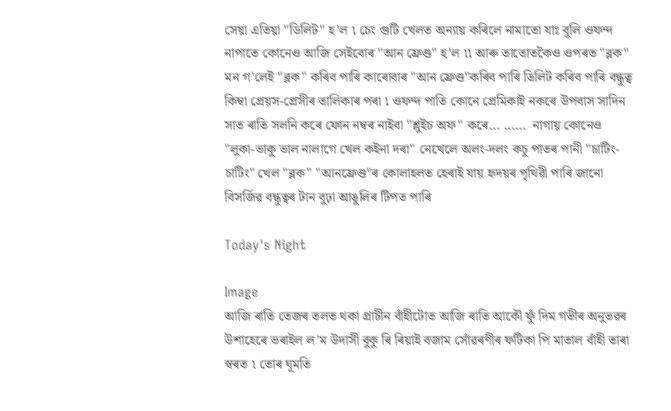সেয়া এতিয়া "ডিলিট" হ'ল ৷ চেং গুটি খেলত অন্যায় কৰিলে নামাতো যাঃ বুলি ওফন্দ নাপাতে কোনেও আজি সেইবোৰ "আন ফ্ৰেণ্ড" হ'ল ৷৷ আৰু তাতোতকৈও ওপৰত "ব্লক" মন গ'লেই "ব্লক" কৰিব পাৰি কাৰোবাৰ "আন ফ্ৰেণ্ড"কৰিব পাৰি ডিলিট কৰিব পাৰি বন্ধুত্ব কিম্বা প্ৰেয়স-প্ৰেসীৰ তালিকাৰ পৰা ৷ ওফন্দ পাতি কোনে প্ৰেমিকাই নকৰে উপবাস সাদিন সাত ৰাতি সলনি কৰে ফোন নম্বৰ নাইবা "শ্লুইচ অফ" কৰে… ……  নাগায় কোনেও "লুকা-ভাকু ভাল নালাগে খেল কইনা দৰা" নেখেলে অলং-দলং কচু পাতৰ পানী "চাটিং-চাটিং" খেল "ব্লক" "আনফ্ৰেণ্ড"ৰ কোলাহলত হেৰাই যায় হৃদয়ৰ পৃথিৱী পাৰি জানো বিসৰ্জিৱ বন্ধুত্বৰ টান বুঢ়া আঙুলিৰ টিপত পাৰি

Today's Night

Image
আজি ৰাতি তেজৰ তলত থকা প্ৰাচীন বাঁহীটোত আজি ৰাতি আকৌ ফুঁ দিম গভীৰ অনুভৱৰ উশাহেৰে ভৰাইল ল'ম উদাসী বুকু ৰি ৰিয়াই বজাম সোঁৱৰণীৰ ফটিকা পি মাতাল বাঁহী তাৰা স্বৰত ৷ তোৰ ঘূমতি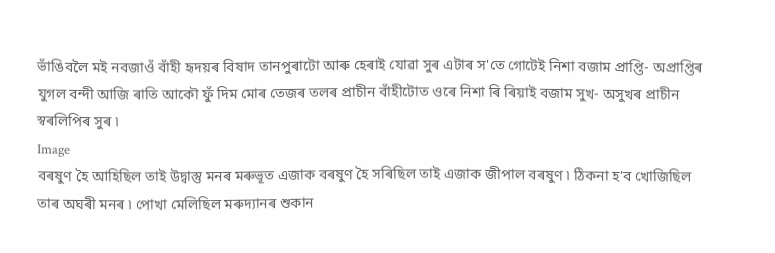ভাঁঙিবলৈ মই নবজাওঁ বাঁহী হৃদয়ৰ বিষাদ তানপুৰাটো আৰু হেৰাই যোৱা সুৰ এটাৰ স'তে গোটেই নিশা বজাম প্ৰাপ্তি- অপ্ৰাপ্তিৰ যুগল বন্দী আজি ৰাতি আকৌ ফুঁ দিম মোৰ তেজৰ তলৰ প্ৰাচীন বাঁহীটোত ওৰে নিশা ৰি ৰিয়াই বজাম সুখ- অসুখৰ প্ৰাচীন স্বৰলিপিৰ সুৰ ৷
Image
বৰষুণ হৈ আহিছিল তাই উদ্বাস্তু মনৰ মৰুভূত এজাক বৰষুণ হৈ সৰিছিল তাই এজাক জীপাল বৰষুণ ৷ ঠিকনা হ'ব খোজিছিল তাৰ অঘৰী মনৰ ৷ পোখা মেলিছিল মৰুদ্যানৰ শুকান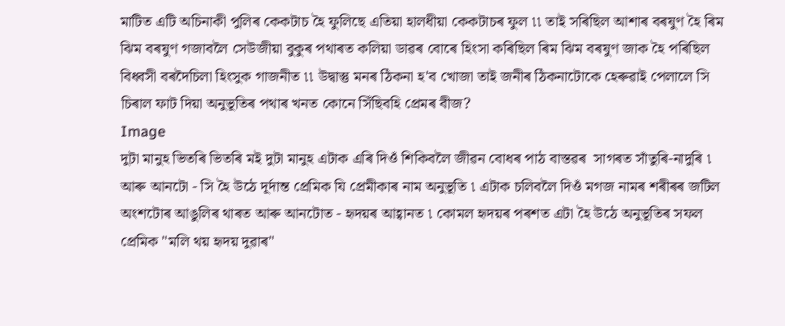মাটিত এটি অচিনাকী পুলিৰ কেকটাচ হৈ ফুলিছে এতিয়া হালধীয়া কেকটাচৰ ফুল ৷৷ তাই সৰিছিল আশাৰ বৰষুণ হৈ ৰিম ঝিম বৰষুণ গজাবলৈ সেউজীয়া বুকুৰ পথাৰত কলিয়া ডাৱৰ বোৰে হিংসা কৰিছিল ৰিম ঝিম বৰষুণ জাক হৈ পৰিছিল বিধ্বসী বৰদৈচিলা হিংসুক গাজনীত ৷৷ উদ্বাস্তু মনৰ ঠিকনা হ'ব খোজা তাই জনীৰ ঠিকনাটোকে হেৰুৱাই পেলালে সি চিৰাল ফাট দিয়া অনুভূতিৰ পথাৰ খনত কোনে সিঁছিবহি প্ৰেমৰ বীজ?
Image
দুটা মানুহ ভিতৰি ভিতৰি মই দুটা মানুহ এটাক এৰি দিওঁ শিকিবলৈ জীৱন বোধৰ পাঠ বাস্তৱৰ  সাগৰত সাঁতুৰি-নাদুৰি ৷ আৰু আনটো - সি হৈ উঠে দূৰ্দান্ত প্ৰেমিক যি প্ৰেমীকাৰ নাম অনুভূতি ৷ এটাক চলিবলৈ দিওঁ মগজ নামৰ শৰীৰৰ জটিল অংশটোৰ আঙুলিৰ থাৰত আৰু আনটোত - হৃদয়ৰ আহ্বানত ৷ কোমল হৃদয়ৰ পৰশত এটা হৈ উঠে অনুভূতিৰ সফল প্ৰেমিক "মলি থয় হৃদয় দুৱাৰ"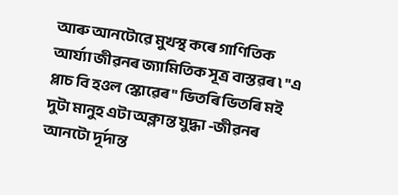আৰু আনটোৱে মুখস্থ কৰে গাণিতিক আৰ্য্যা জীৱনৰ জ্যামিতিক সূত্ৰ বাস্তৱৰ ৷ "এ প্লাচ বি হওল স্কোৱেৰ" ভিতৰি ভিতৰি মই দুটা মানুহ এটা অক্লান্ত যুদ্ধা -জীৱনৰ আনটো দূৰ্দান্ত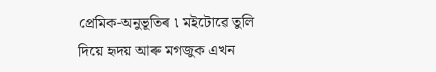প্ৰেমিক-অনুভূতিৰ ৷ মইটোৱে তুলি দিয়ে হৃদয় আৰু মগজুক এখন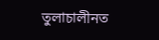তুলাচালীনত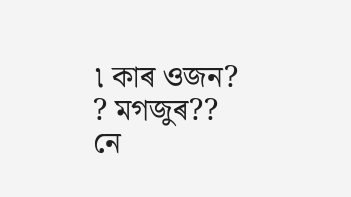৷ কাৰ ওজন? ? মগজুৰ?? নে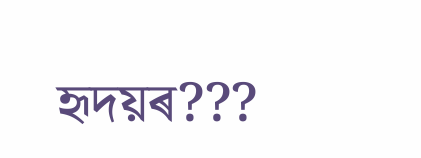হৃদয়ৰ???